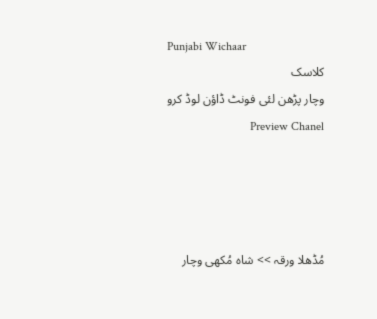Punjabi Wichaar
کلاسک
وچار پڑھن لئی فونٹ ڈاؤن لوڈ کرو Preview Chanel




مُڈھلا ورقہ >> شاہ مُکھی وچار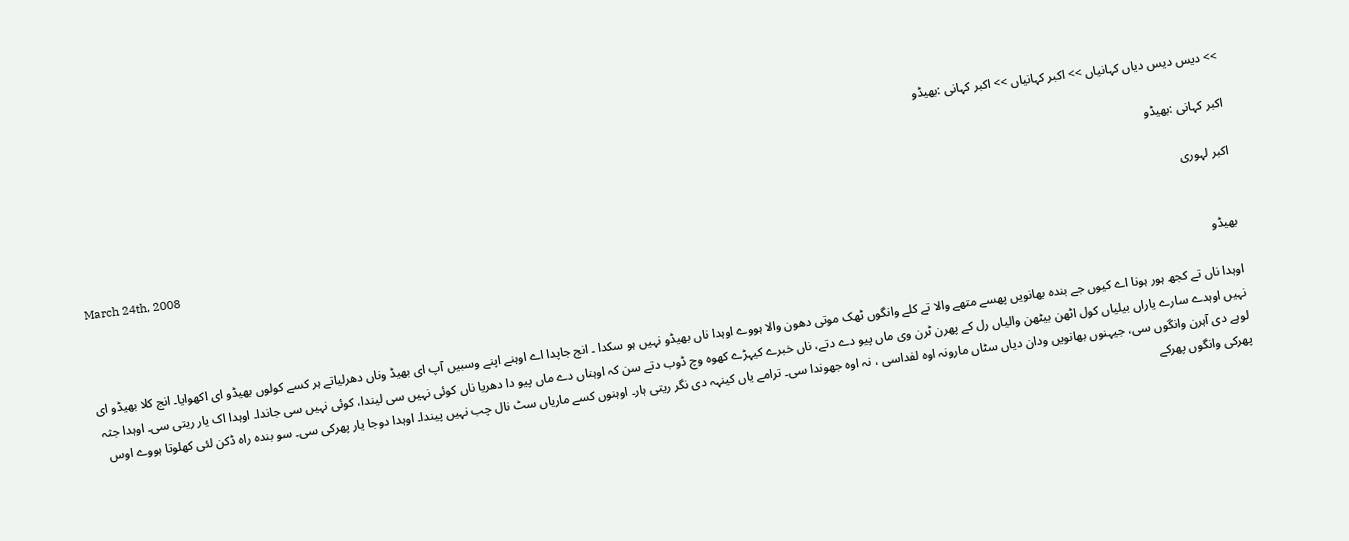>> دیس دیس دیاں کہانیاں >> اکبر کہانیاں >> اکبر کہانی :بھیڈو

اکبر کہانی :بھیڈو

اکبر لہوری
March 24th, 2008

بھیڈو

اوہدا ناں تے کجھ ہور ہونا اے کیوں جے بندہ بھانویں پھسے متھے والا تے کلے وانگوں ٹھک موتی دھون والا ہووے اوہدا ناں بھیڈو نہیں ہو سکدا ۔ انج جاپدا اے اوہنے اپنے وسبیں آپ ای بھیڈ وناں دھرلیاتے ہر کسے کولوں بھیڈو ای اکھوایا۔ انج کلا بھیڈو ای نہیں اوہدے سارے یاراں بیلیاں کول اٹھن بیٹھن والیاں رل کے پھرن ٹرن وی ماں پیو دے دتے، ناں خبرے کیہڑے کھوہ وچ ڈوب دتے سن کہ اوہناں دے ماں پیو دا دھریا ناں کوئی نہیں سی لیندا، کوئی نہیں سی جاندا۔ اوہدا اک یار ریتی سی۔ اوہدا جثہ لوہے دی آہرن وانگوں سی، جیہنوں بھانویں ودان دیاں سٹاں مارونہ اوہ لفداسی ، نہ اوہ جھوندا سی۔ ترامے یاں کینہہ دی نگر ریتی ہار۔ اوہنوں کسے ماریاں سٹ نال چب نہیں پیندا۔ اوہدا دوجا یار پھرکی سی۔ سو بندہ راہ ڈکن لئی کھلوتا ہووے اوس پھرکی وانگوں پھرکے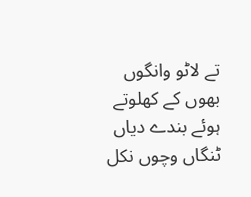تے لاٹو وانگوں بھوں کے کھلوتے ہوئے بندے دیاں ٹنگاں وچوں نکل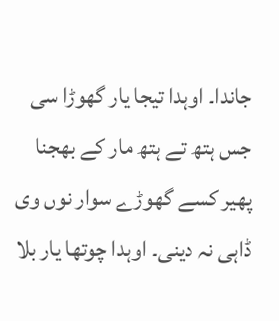جاندا۔ اوہدا تیجا یار گھوڑا سی جس ہتھ تے ہتھ مار کے بھجنا پھیر کسے گھوڑے سوار نوں وی ڈاہی نہ دینی۔ اوہدا چوتھا یار بلا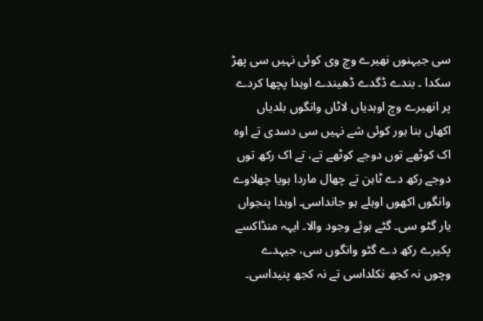سی جیہنوں نھیرے وچ وی کوئی نہیں سی پھڑ سکدا ۔ بندے ڈگدے ڈھیندے اوہدا پچھا کردے پر انھیرے وچ اوہدیاں لاٹاں وانگوں بلدیاں اکھاں بنا ہور کوئی شے نہیں سی دسدی تے اوہ اک کوٹھے توں دوجے کوٹھے تے، تے اک رکھ توں دوجے رکھ دے ٹاہن تے چھال ماردا ہویا چھلاوے وانگوں اکھوں اوہلے ہو جانداسی۔ اوہدا پنجواں یار گٹو سی۔ گٹے ہوئے وجود والا۔ ایہہ منڈاکسے پکیرے رکھ دے گٹو وانگوں سی، جیہدے وچوں نہ کجھ نکلداسی تے نہ کجھ پنیداسی۔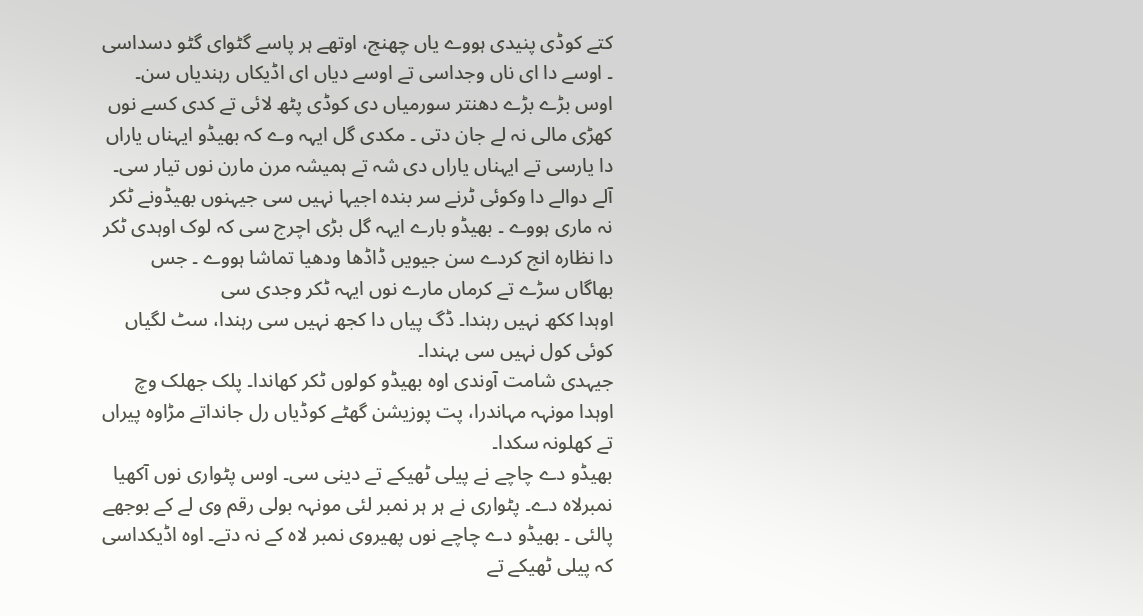کتے کوڈی پنیدی ہووے یاں چھنج، اوتھے ہر پاسے گٹوای گٹو دسداسی ۔ اوسے دا ای ناں وجداسی تے اوسے دیاں ای اڈیکاں رہندیاں سن۔ اوس بڑے بڑے دھنتر سورمیاں دی کوڈی پٹھ لائی تے کدی کسے نوں کھڑی مالی نہ لے جان دتی ۔ مکدی گل ایہہ وے کہ بھیڈو ایہناں یاراں دا یارسی تے ایہناں یاراں دی شہ تے ہمیشہ مرن مارن نوں تیار سی۔ آلے دوالے دا وکوئی ٹرنے سر بندہ اجیہا نہیں سی جیہنوں بھیڈونے ٹکر نہ ماری ہووے ۔ بھیڈو بارے ایہہ گل بڑی اچرج سی کہ لوک اوہدی ٹکر دا نظارہ انج کردے سن جیویں ڈاڈھا ودھیا تماشا ہووے ۔ جس بھاگاں سڑے تے کرماں مارے نوں ایہہ ٹکر وجدی سی
اوہدا ککھ نہیں رہندا۔ ڈگ پیاں دا کجھ نہیں سی رہندا، سٹ لگیاں کوئی کول نہیں سی بہندا۔
جیہدی شامت آوندی اوہ بھیڈو کولوں ٹکر کھاندا۔ پلک جھلک وچ اوہدا مونہہ مہاندرا، پت پوزیشن گھٹے کوڈیاں رل جانداتے مڑاوہ پیراں تے کھلونہ سکدا۔
بھیڈو دے چاچے نے پیلی ٹھیکے تے دینی سی۔ اوس پٹواری نوں آکھیا نمبرلاہ دے۔ پٹواری نے ہر ہر نمبر لئی مونہہ بولی رقم وی لے کے بوجھے پالئی ۔ بھیڈو دے چاچے نوں پھیروی نمبر لاہ کے نہ دتے۔ اوہ اڈیکداسی کہ پیلی ٹھیکے تے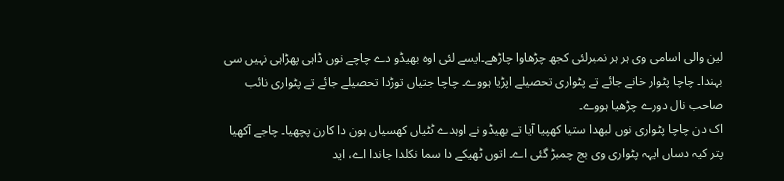لین والی اسامی وی ہر ہر نمبرلئی کجھ چڑھاوا چاڑھے۔ایسے لئی اوہ بھیڈو دے چاچے نوں ڈاہی پھڑاہی نہیں سی بہندا۔ چاچا پٹوار خانے جائے تے پٹواری تحصیلے اپڑیا ہووے۔ چاچا جتیاں توڑدا تحصیلے جائے تے پٹواری نائب صاحب نال دورے چڑھیا ہووے۔
اک دن چاچا پٹواری نوں لبھدا ستیا کھپیا آیا تے بھیڈو نے اوہدے ٹٹیاں کھسیاں ہون دا کارن پچھیا۔ چاجے آکھیا پتر کیہ دساں ایہہ پٹواری وی بج چمبڑ گئی اے۔ اتوں ٹھیکے دا سما نکلدا جاندا اے، اید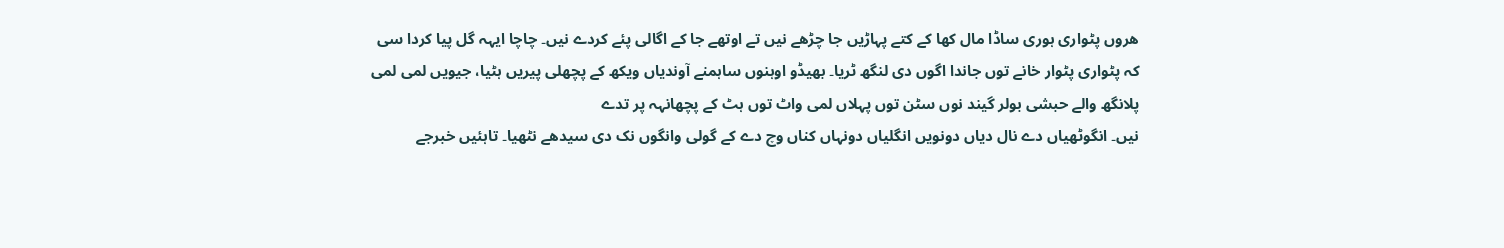ھروں پٹواری ہوری ساڈا مال کھا کے کتے پہاڑیں جا چڑھے نیں تے اوتھے جا کے اگالی پئے کردے نیں۔ چاچا ایہہ گل پیا کردا سی کہ پٹواری پٹوار خانے توں جاندا اگوں دی لنگھ ٹریا۔ بھیڈو اوہنوں ساہمنے آوندیاں ویکھ کے پچھلی پیریں ہٹیا، جیویں لمی لمی پلانگھ والے حبشی بولر گیند نوں سٹن توں پہلاں لمی واٹ توں ہٹ کے پچھانہہ پر تدے
نیں۔ انگوٹھیاں دے نال دیاں دونویں انگلیاں دونہاں کناں وچ دے کے گولی وانگوں نک دی سیدھے نٹھیا۔ تاہئیں خبرجے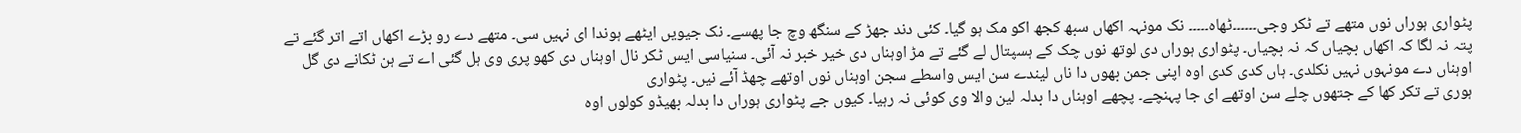پٹواری ہوراں نوں متھے تے ٹکر وجی۔۔۔۔۔۔ٹھاہ۔۔۔۔۔ نک مونہہ اکھاں سبھ کجھ اکو مک ہو گیا۔ کئی دند جھڑ کے سنگھ وچ جا پھسے۔ نک جیویں ایٹھے ہوندا ای نہیں سی۔ متھے دے رو بڑے اکھاں اتے اتر گئے تے پتہ نہ لگا کہ اکھاں بچیاں کہ نہ بچیاں۔ پٹواری ہوراں دی لوتھ نوں چک کے ہسپتال لے گئے تے مڑ اوہناں دی خیر خبر نہ آئی۔ سنیاسی ایس ٹکر نال اوہناں دی کھو پری وی ہل گئی اے تے ہن ٹکانے دی گل اوہناں دے مونہوں نہیں نکلدی۔ ہاں کدی کدی اوہ اپنی جمن بھوں دا ناں لیندے سن ایس واسطے سجن اوہناں نوں اوتھے چھڈ آئے نیں۔ پٹواری
ہوری تے تکر کھا کے جتھوں چلے سن اوتھے ای جا پہنچے۔ پچھے اوہناں دا بدلہ لین والا وی کوئی نہ رہیا۔ کیوں جے پٹواری ہوراں دا بدلہ بھیڈو کولوں اوہ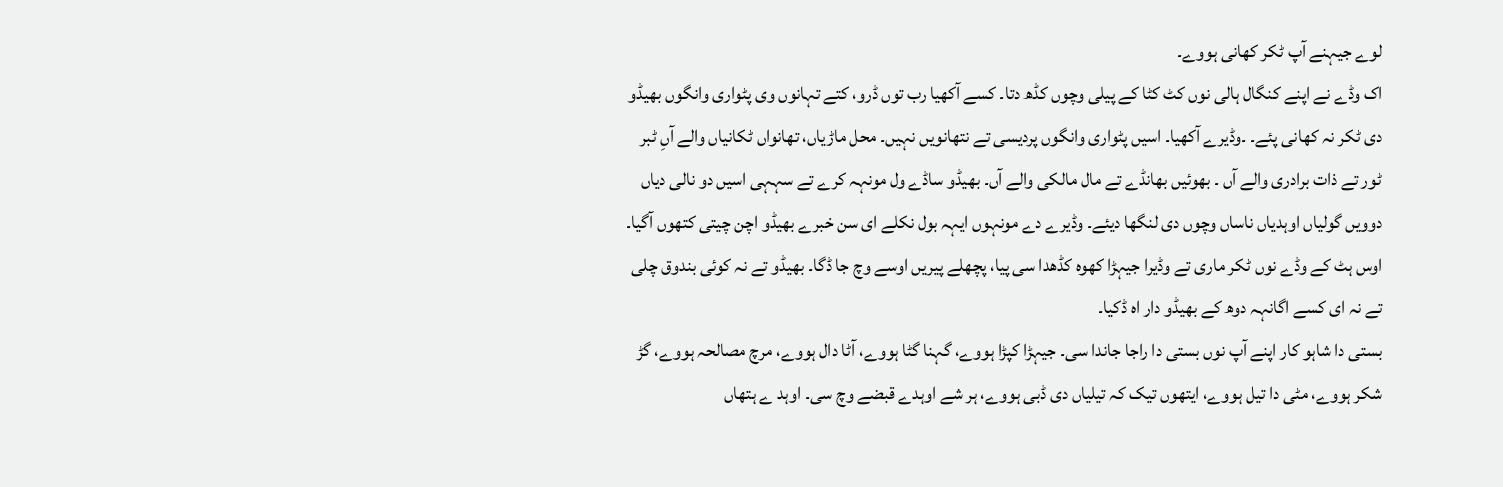لوے جیہنے آپ ٹکر کھانی ہووے۔
اک وڈے نے اپنے کنگال ہالی نوں کٹ کٹا کے پیلی وچوں کڈھ دتا۔ کسے آکھیا رب توں ڈرو، کتے تہانوں وی پٹواری وانگوں بھیڈو دی ٹکر نہ کھانی پئے۔ ۔وڈیرے آکھیا۔ اسیں پٹواری وانگوں پردیسی تے نتھانویں نہیں۔ محل ماڑیاں، تھانواں ٹکانیاں والے آںِ ٹبر ٹور تے ذات برادری والے آں ۔ بھوئیں بھانڈے تے مال مالکی والے آں۔ بھیڈو ساڈے ول مونہہ کرے تے سہہی اسیں دو نالی دیاں دوویں گولیاں اوہدیاں ناساں وچوں دی لنگھا دیئے۔ وڈیرے دے مونہوں ایہہ بول نکلے ای سن خبرے بھیڈو اچن چیتی کتھوں آگیا۔ اوس ہٹ کے وڈے نوں ٹکر ماری تے وڈیرا جیہڑا کھوہ کڈھدا سی پیا، پچھلے پیریں اوسے وچ جا ڈگا۔ بھیڈو تے نہ کوئی بندوق چلی تے نہ ای کسے اگانہہ دوھ کے بھیڈو دار اہ ڈکیا۔
بستی دا شاہو کار اپنے آپ نوں بستی دا راجا جاندا سی۔ جیہڑا کپڑا ہووے، گہنا گٹا ہووے، آٹا دال ہووے، مرچ مصالحہ ہووے، گڑ شکر ہووے، مٹی دا تیل ہووے، ایتھوں تیک کہ تیلیاں دی ڈبی ہووے، ہر شے اوہدے قبضے وچ سی۔ اوہد ے ہتھاں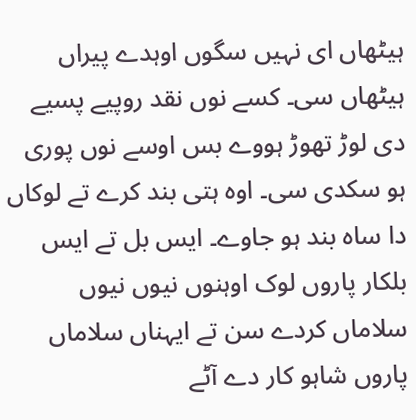ہیٹھاں ای نہیں سگوں اوہدے پیراں ہیٹھاں سی۔ کسے نوں نقد روپیے پسیے دی لوڑ تھوڑ ہووے بس اوسے نوں پوری ہو سکدی سی۔ اوہ ہتی بند کرے تے لوکاں دا ساہ بند ہو جاوے۔ ایس بل تے ایس بلکار پاروں لوک اوہنوں نیوں نیوں سلاماں کردے سن تے ایہناں سلاماں پاروں شاہو کار دے آٹے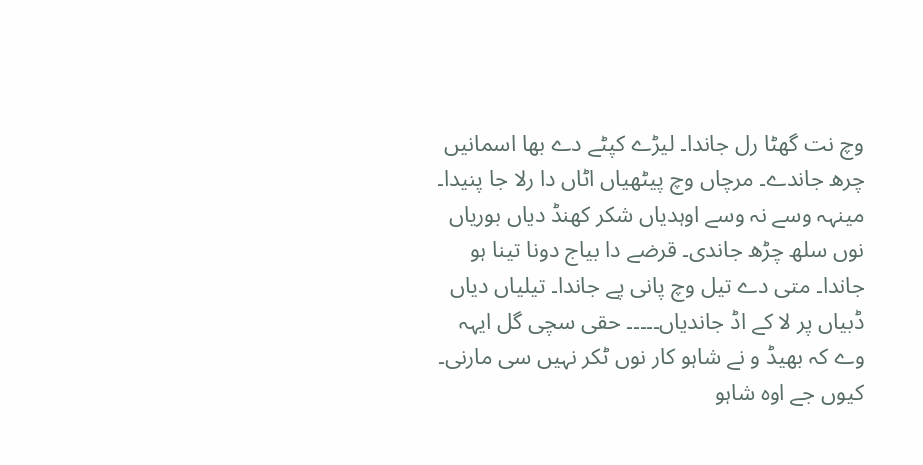وچ نت گھٹا رل جاندا۔ لیڑے کپٹے دے بھا اسمانیں چرھ جاندے۔ مرچاں وچ پیٹھیاں اٹاں دا رلا جا پنیدا۔ مینہہ وسے نہ وسے اوہدیاں شکر کھنڈ دیاں بوریاں نوں سلھ چڑھ جاندی۔ قرضے دا بیاج دونا تینا ہو جاندا۔ متی دے تیل وچ پانی پے جاندا۔ تیلیاں دیاں ڈبیاں پر لا کے اڈ جاندیاں۔۔۔۔۔ حقی سچی گل ایہہ وے کہ بھیڈ و نے شاہو کار نوں ٹکر نہیں سی مارنی۔ کیوں جے اوہ شاہو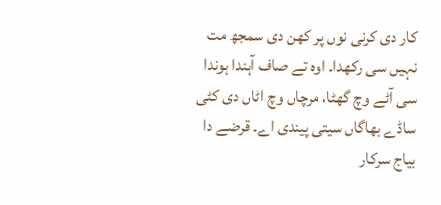کار دی کرنی نوں پر کھن دی سمجھ مت نہیں سی رکھدا۔ اوہ تے صاف آہندا ہوندا سی آٹے وچ گھٹا، مرچاں وچ اٹاں دی کٹی ساڈے بھاگاں سیتی پیندی اے۔ قرضے دا بیاج سرکار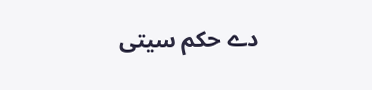دے حکم سیتی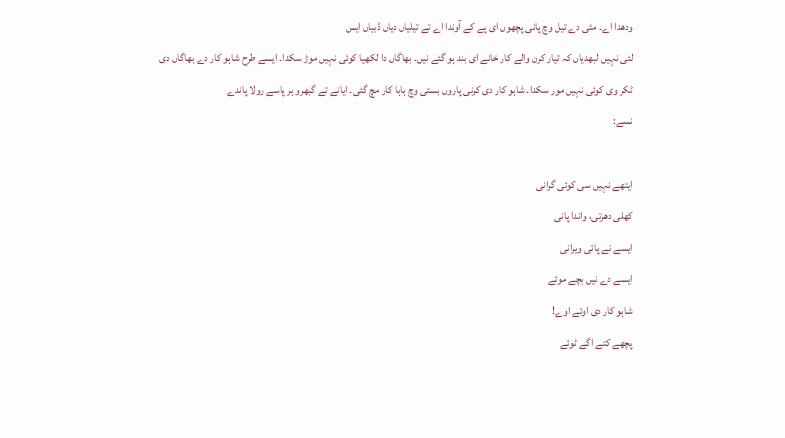ودھدا اے۔ مٹی دے تیل وچ پانی پچھوں ای پے کے آوندا اے تے تیلیاں دیاں ڈبیاں ایس
لئی نہیں لبھدیاں کہ تیار کرن والے کار خانے ای بند ہو گئے نیں۔ بھاگاں دا لکھیا کوئی نہیں موڑ سکدا۔ ایسے طرح شاہو کار دے بھاگاں دی ٹکر وی کوئی نہیں مور سکدا۔ شاہو کار دی کرنی پاروں بستی وچ ہاہا کار مچ گئی۔ ایانے تے گبھرو ہر پاسے رولا پاندے
نسے:

ایتھے نہیں سی کوئی گرانی
کھلی دھرتی، واندا پانی
ایسے نے پائی ویرانی
ایسے دے نیں بچے موئے
شاہو کار دی اوئے اوے!
پچھے کتے اگے ٹوئے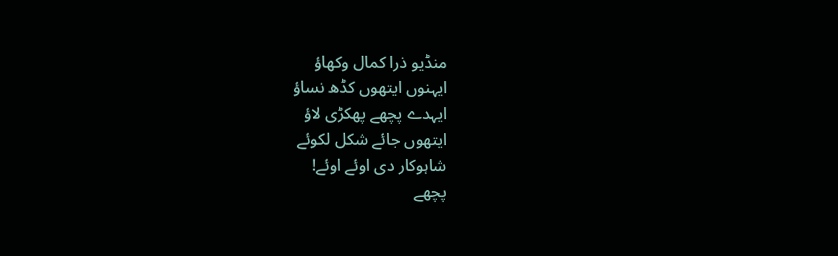منڈیو ذرا کمال وکھاؤ
ایہنوں ایتھوں کڈھ نساؤ
ایہدے پچھے پھکڑی لاؤ
ایتھوں جائے شکل لکوئے
شاہوکار دی اوئے اوئے!
پچھے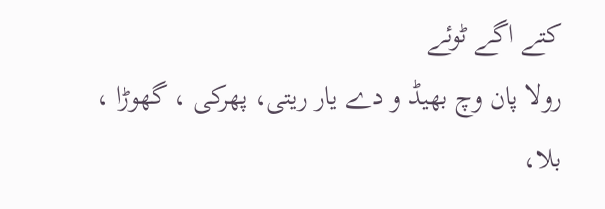کتے اگے ٹوئے
رولا پان وچ بھیڈ و دے یار ریتی، پھرکی ، گھوڑا ، بلا،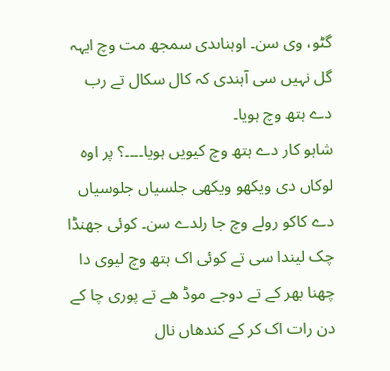گٹو، وی سن۔ اوہناںدی سمجھ مت وچ ایہہ گل نہیں سی آہندی کہ کال سکال تے رب دے ہتھ وچ ہویا۔
شاہو کار دے ہتھ وچ کیویں ہویا۔۔۔۔؟ پر اوہ لوکاں دی ویکھو ویکھی جلسیاں جلوسیاں دے کاکو رولے وچ جا رلدے سن۔ کوئی جھنڈا چک لیندا سی تے کوئی اک ہتھ وچ لیوی دا چھنا بھر کے تے دوجے موڈ ھے تے پوری چا کے دن رات اک کر کے کندھاں نال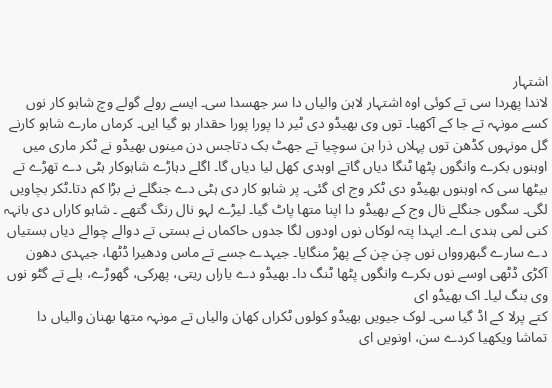اشتہار
لاندا پھردا سی تے کوئی اوہ اشتہار لاہن والیاں دا سر جھسدا سی۔ ایسے رولے گولے وچ شاہو کار نوں کسے مونہہ تے جا کے آکھیا۔ توں وی بھیڈو دی ٹیر دا پورا پورا حقدار ہو گیا ایں۔ کرماں مارے شاہو کارنے گل مونہوں کڈھن توں پہلاں ذرا ہن سوچیا تے جھٹ بک دتاجس دن مینوں بھیڈو نے ٹکر ماری میں اوہنوں بکرے وانگوں پٹھا ٹنگا دیاں گاتے اوہدی کھل لیا دیاں گا۔ اگلے دہاڑے شاہوکار ہٹی دے تھڑے تے بیٹھا سی کہ اوہنوں بھیڈو دی ٹکر وج ای گئی۔ پر شاہو کار دی ہٹی دے جنگلے نے بڑا کم دتا۔ٹکر بچاویں لگی۔ سگوں جنگلے نال وج کے بھیڈو دا اپنا متھا پاٹ گیا۔ لیڑے لہو نال رنگ گتھے ۔ شاہو کاراں دی بانہہ کنی لمی ہندی اے۔ ایہدا پتہ لوکاں نوں اودوں لگا جدوں حاکماں نے بستی تے دوالے چوالے دیاں بستیاں دے سارے گبھروواں نوں چن چن کے پھڑ منگایا۔ جیہدے جسے تے ماس ودھیرا ڈٹھا، جیہدی دھون آکڑی ڈٹھی اوسے نوں بکرے وانگوں پٹھا ٹنگ دا۔ بھیڈو دے یاراں ریتی، پھرکی، گھوڑے، بلے تے گٹو نوں وی بنگ لیا۔ اک بھیڈو ای
کتے پرلا کے اڈ گیا سی۔ لوک جیویں بھیڈو کولوں ٹکراں کھان والیاں تے مونہہ متھا بھنان والیاں دا تماشا ویکھیا کردے سن، اونویں ای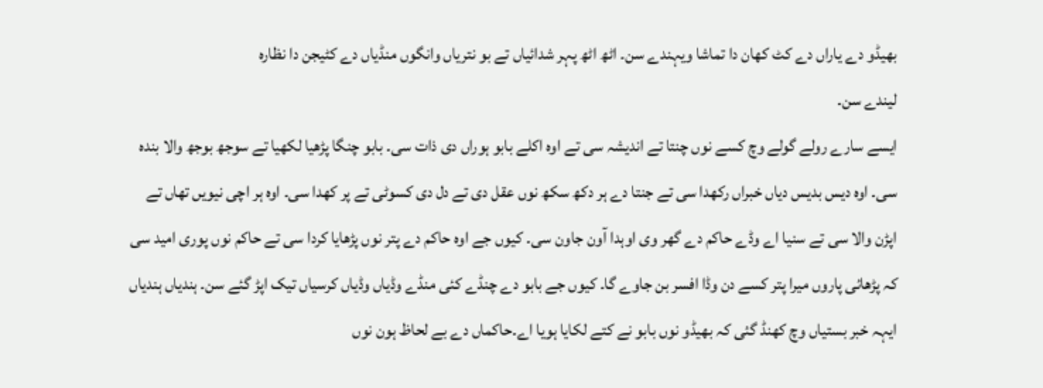بھیڈو دے یاراں دے کٹ کھان دا تماشا ویہندے سن۔ اٹھ اٹھ پہر شدائیاں تے بو نتریاں وانگوں منڈیاں دے کٹیجن دا نظارہ
لیندے سن۔
ایسے سارے رولے گولے وچ کسے نوں چنتا تے اندیشہ سی تے اوہ اکلے بابو ہوراں دی ذات سی۔ بابو چنگا پڑھیا لکھیا تے سوجھ بوجھ والا بندہ سی۔ اوہ دیس بدیس دیاں خبراں رکھدا سی تے جنتا دے ہر دکھ سکھ نوں عقل دی تے دل دی کسوٹی تے پر کھدا سی۔ اوہ ہر اچی نیویں تھاں تے اپڑن والا سی تے سنیا اے وڈے حاکم دے گھر وی اوہدا آون جاون سی۔ کیوں جے اوہ حاکم دے پتر نوں پڑھایا کردا سی تے حاکم نوں پوری امید سی کہ پڑھائی پاروں میرا پتر کسے دن وڈا افسر بن جاوے گا۔ کیوں جے بابو دے چنڈے کئی منڈے وڈیاں وڈیاں کرسیاں تیک اپڑ گئے سن۔ ہندیاں ہندیاں ایہہ خبر بستیاں وچ کھنڈ گئی کہ بھیڈو نوں بابو نے کتے لکایا ہویا اے۔حاکماں دے بے لحاظ ہون نوں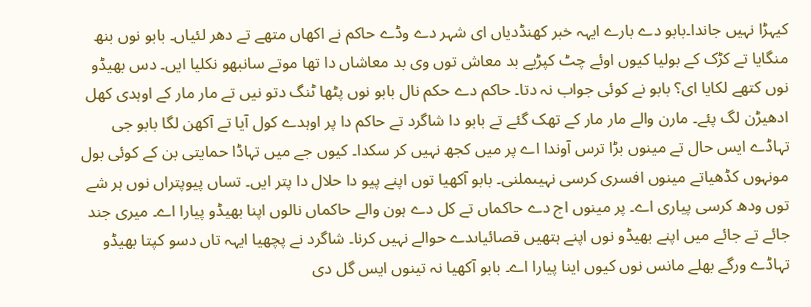کیہڑا نہیں جاندا۔بابو دے بارے ایہہ خبر کھنڈدیاں ای شہر دے وڈے حاکم نے اکھاں متھے تے دھر لئیاں۔ بابو نوں بنھ منگایا تے کڑک کے بولیا کیوں اوئے چٹ کپڑیے بد معاش توں وی بد معاشاں دا تھا موتے سانبھو نکلیا ایں۔ دس بھیڈو نوں کتھے لکایا ای؟ بابو نے کوئی جواب نہ دتا۔ حاکم دے حکم نال بابو نوں پٹھا ٹنگ دتو نیں تے مار مار کے اوہدی کھل ادھیڑن لگ پئے۔ مارن والے مار مار کے تھک گئے تے بابو دا شاگرد تے حاکم دا پر اوہدے کول آیا تے آکھن لگا بابو جی تہاڈے ایس حال تے مینوں بڑا ترس آوندا اے پر میں کجھ نہیں کر سکدا۔ کیوں جے میں تہاڈا حمایتی بن کے کوئی بول مونہوں کڈھیاتے مینوں افسری کرسی نہیںملنی۔ بابو آکھیا توں اپنے پیو دا حلال دا پتر ایں۔ تساں پیوپتراں نوں ہر شے توں ودھ کرسی پیاری اے۔ پر مینوں اج دے حاکماں تے کل دے ہون والے حاکماں نالوں اپنا بھیڈو پیارا اے۔ میری جند جائے تے جائے میں اپنے بھیڈو نوں اپنے ہتھیں قصائیاںدے حوالے نہیں کرنا۔ شاگرد نے پچھیا ایہہ تاں دسو کپتا بھیڈو تہاڈے ورگے بھلے مانس نوں کیوں اینا پیارا اے۔ بابو آکھیا نہ تینوں ایس گل دی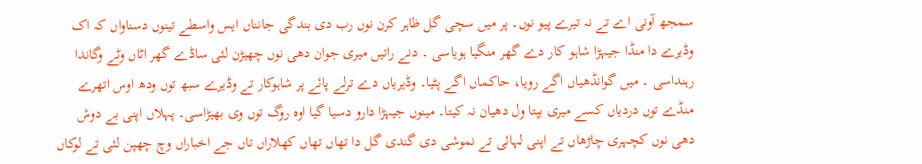سمجھ آونی اے تے نہ تیرے پیو نوں۔ پر میں سچی گل ظاہر کرن نوں رب دی بندگی جانناں ایس واسطے تینوں دسناواں کہ اک وڈیرے دا منڈا جیہڑا شاہو کار دے گھر منگیا ہویاسی ۔ دنے راتیں میری جوان دھی نوں چھیڑن لئی ساڈے گھر اٹاں وٹے وگاندا رہنداسی ۔ میں گوانڈھیاں اگے رویا، حاکماں اگے پٹیا۔ وڈیریاں دے ترلے پائے پر شاہوکار تے وڈیرے سبھ توں ودھ اوس اتھرے منڈے توں دردیاں کسے میری بپتا ول دھیان نہ کیتا۔ مینوں جیہڑا دارو دسیا گیا اوہ روگ توں وی بھیڑاسی۔ پہلاں اپنی بے دوش دھی نوں کچہری چاڑھاں تے اپنی لہائی تے نموشی دی گندی گل دا تھاں تھاں کھلاراں تاں جے اخباراں وچ چھپن لئی تے لوکاں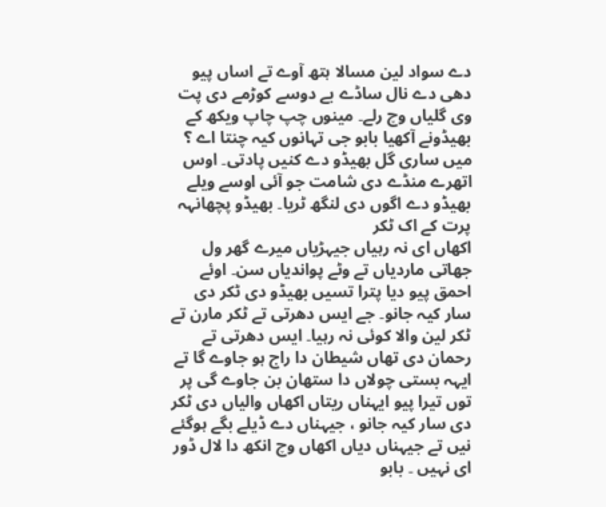دے سواد لین مسالا ہتھ آوے تے اساں پیو دھی دے نال ساڈے بے دوسے کوڑمے دی پت وی گلیاں وچ رلے۔ مینوں چپ چاپ ویکھ کے بھیڈونے آکھیا بابو جی تہانوں کیہ چنتا اے ؟ میں ساری گل بھیڈو دے کنیں پادتی۔ اوس اتھرے منڈے دی شامت جو آئی اوسے ویلے بھیڈو دے اگوں دی لنگھ ٹریا۔ بھیڈو پچھانہہ پرت کے اک ٹکر
اکھاں ای نہ رہیاں جیہڑیاں میرے گھر ول جھاتی ماردیاں تے وٹے پواندیاں سن۔ اوئے احمق پیو دیا پترا تسیں بھیڈو دی ٹکر دی سار کیہ جانو۔ جے ایس دھرتی تے ٹکر مارن تے ٹکر لین والا کوئی نہ رہیا۔ ایس دھرتی تے رحمان دی تھاں شیطان دا راج ہو جاوے گا تے ایہہ بستی چولاں دا ستھان بن جاوے گی پر توں تیرا پیو ایہناں ریتاں اکھاں والیاں دی ٹکر دی سار کیہ جانو ، جیہناں دے ڈیلے بگے ہوگئے نیں تے جیہناں دیاں اکھاں وچ انکھ دا لال ڈور ای نہیں ۔ بابو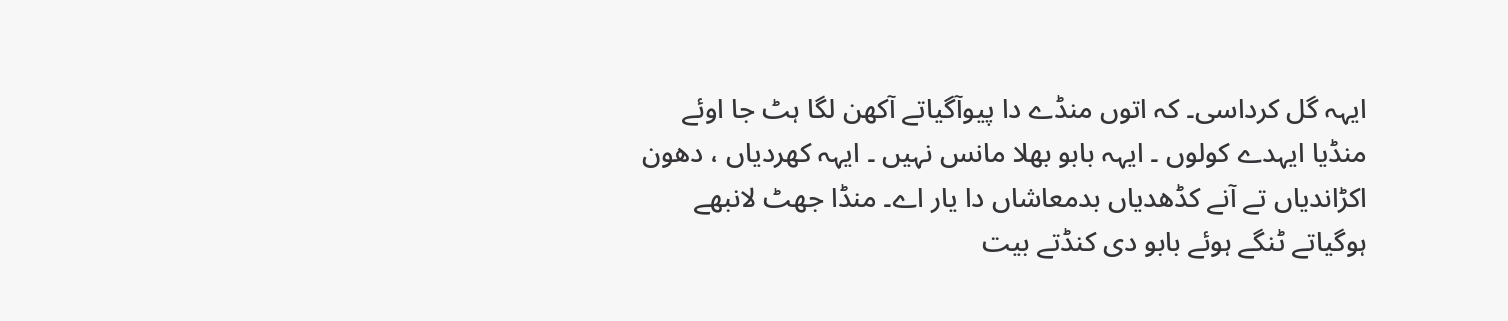ایہہ گل کرداسی۔ کہ اتوں منڈے دا پیوآگیاتے آکھن لگا ہٹ جا اوئے منڈیا ایہدے کولوں ۔ ایہہ بابو بھلا مانس نہیں ۔ ایہہ کھردیاں ، دھون اکڑاندیاں تے آنے کڈھدیاں بدمعاشاں دا یار اے۔ منڈا جھٹ لانبھے ہوگیاتے ٹنگے ہوئے بابو دی کنڈتے بیت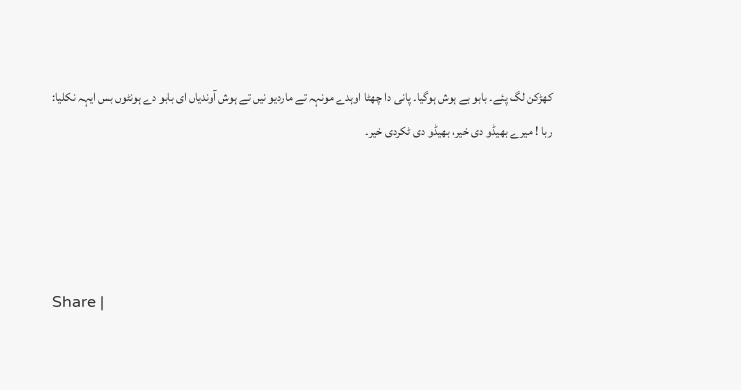کھڑکن لگ پئے۔ بابو بے ہوش ہوگیا۔ پانی دا چھٹا اوہدے مونہہ تے ماردیو نیں تے ہوش آوندیاں ای بابو دے ہونٹوں بس ایہہ نکلیا:
ربا ! میرے بھیڈو دی خیر، بھیڈو دی ٹکردی خیر۔




Share |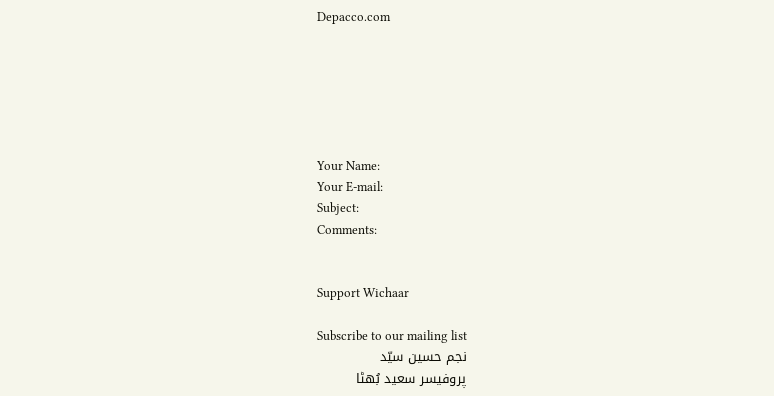Depacco.com






Your Name:
Your E-mail:
Subject:
Comments:


Support Wichaar

Subscribe to our mailing list
نجم حسین سیّد
پروفیسر سعید بُھٹا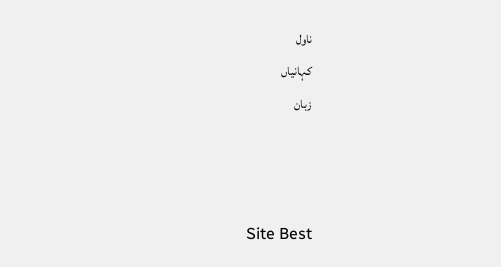ناول
کہانیاں
زبان



Site Best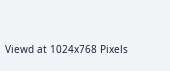Viewd at 1024x768 Pixels